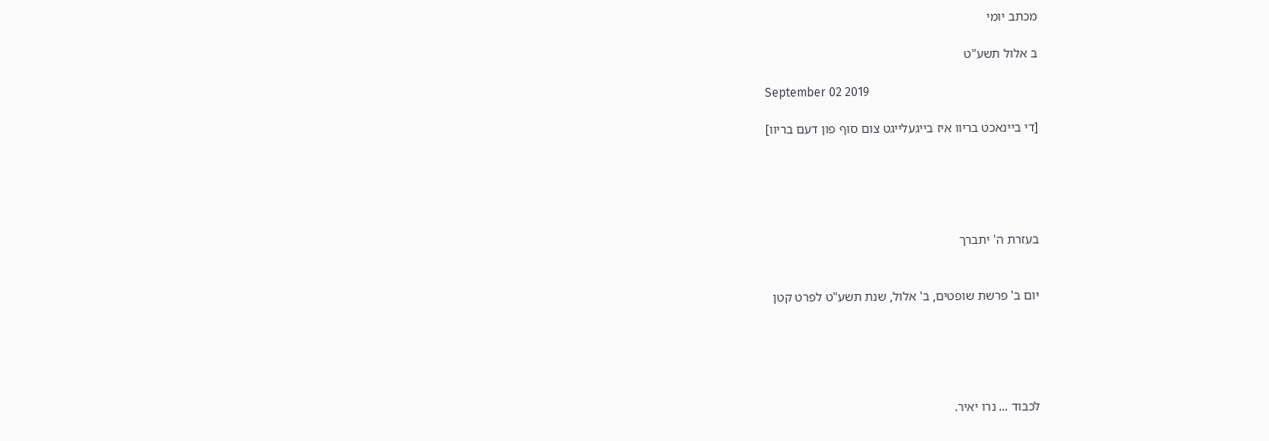מכתב יומי

ב אלול תשע"ט

September 02 2019

[די ביינאכט בריוו איז בייגעלייגט צום סוף פון דעם בריוו]





בעזרת ה' יתברך


יום ב' פרשת שופטים, ב' אלול, שנת תשע"ט לפרט קטן





לכבוד ... נרו יאיר.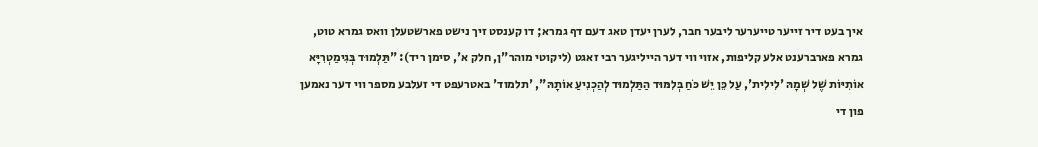איך בעט דיר זייער טייערער ליבער חבר, לערן יעדן טאג דעם דף גמרא; דו קענסט זיך נישט פארשטעלן וואס גמרא טוט, גמרא פארברענט אלע קליפות, אזוי ווי דער הייליגער רבי זאגט (ליקוטי מוהר"ן, חלק א', סימן ריד): "תַּלְמוּד בְּגִימַטְרִיָּא אוֹתִיּוֹת שֶׁל שְׁמָהּ 'לִילִית', עַל כֵּן יֵשׁ כֹּחַ בְּלִמּוּד הַתַּלְמוּד לְהַכְנִיעַ אוֹתָהּ", 'תלמוד' באטרעפט די זעלבע מספר ווי דער נאמען פון די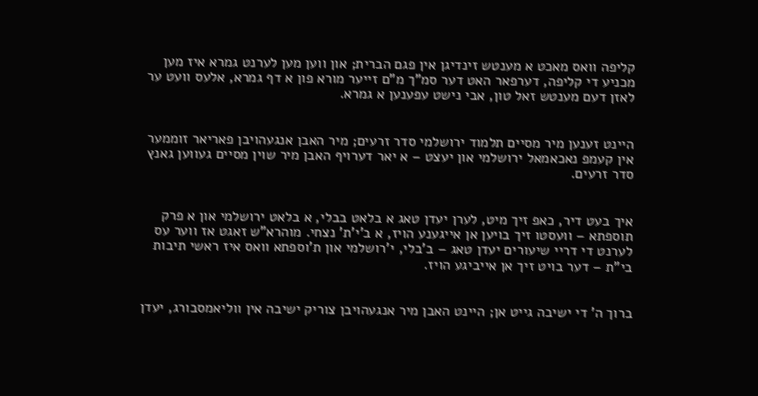קליפה וואס מאכט א מענטש זינדיגן אין פגם הברית; און ווען מען לערנט גמרא איז מען מכניע די קליפה, דערפאר האט דער סמ"ך מ"ם זייער מורא פון א דף גמרא, אלעס וועט ער לאזן דעם מענטש זאל טון, אבי נישט עפענען א גמרא.


היינט זענען מיר מסיים תלמוד ירושלמי סדר זרעים; מיר האבן אנגעהויבן פאריאר זוממער אין קעמפ נאכאמאל ירושלמי און יעצט – א יאר דערויף האבן מיר שוין מסיים געווען גאנץ סדר זרעים.


איך בעט דיר, כאפ זיך מיט, לערן יעדן טאג א בלאט בבלי, א בלאט ירושלמי און א פרק תוספתא – וועסטו זיך בויען אן אייגענע הויז, א ב'י'ת' נצחי. מוהרא"ש זאגט אז ווער עס לערנט די דריי שיעורים יעדן טאג – ב'בלי, י'רושלמי און ת'וספתא וואס איז ראשי תיבות בי"ת – דער בויט זיך אן אייביגע הויז.


ברוך ה' די ישיבה גייט אן; היינט האבן מיר אנגעהויבן צוריק ישיבה אין ווליאמסבורג, יעדן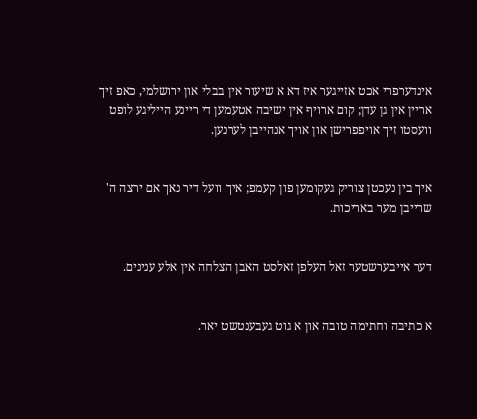אינדערפרי אכט אזייגער איז דא א שיעור אין בבלי און ירושלמי, כאפ זיך אריין אין גן עדן; קום ארויף אין ישיבה אטעמען די ריינע הייליגע לופט וועסטו זיך אויפפרישן און אויך אנהייבן לערנען.


איך בין נעכטן צוריק געקומען פון קעמפ; איך וועל דיר נאך אם ירצה ה' שרייבן מער באריכות.


דער אייבערשטער זאל העלפן זאלסט האבן הצלחה אין אלע ענינים.


א כתיבה וחתימה טובה און א גוט געבענטשט יאר.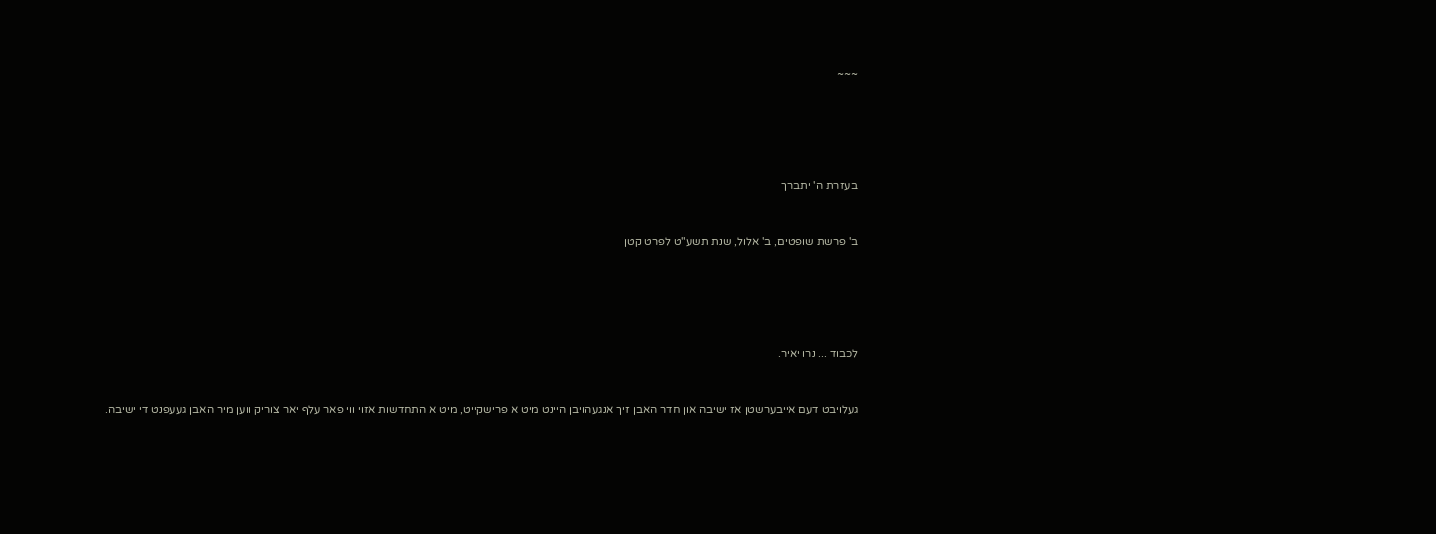~~~





בעזרת ה' יתברך


ב' פרשת שופטים, ב' אלול, שנת תשע"ט לפרט קטן





לכבוד ... נרו יאיר.


געלויבט דעם אייבערשטן אז ישיבה און חדר האבן זיך אנגעהויבן היינט מיט א פרישקייט, מיט א התחדשות אזוי ווי פאר עלף יאר צוריק ווען מיר האבן געעפנט די ישיבה.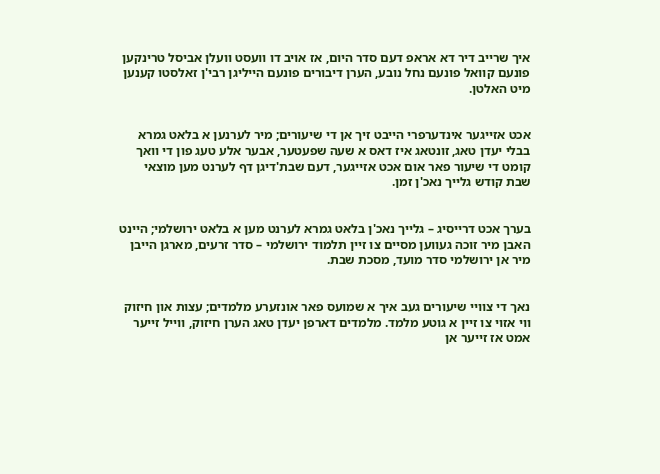איך שרייב דיר דא אראפ דעם סדר היום, אז אויב דו וועסט וועלן אביסל טרינקען פונעם קוואל פונעם נחל נובע, הערן דיבורים פונעם הייליגן רבי'ן זאלסטו קענען מיט האלטן.


אכט אזייגער אינדערפרי הייבט זיך אן די שיעורים; מיר לערנען א בלאט גמרא בבלי יעדן טאג, זונטאג איז דאס א שעה שפעטער, אבער אלע טעג פון די וואך קומט די שיעור פאר אום אכט אזייגער, דעם שבת'דיגן דף לערנט מען מוצאי שבת קודש גלייך נאכ'ן זמן.


בערך אכט דרייסיג – גלייך נאכ'ן בלאט גמרא לערנט מען א בלאט ירושלמי; היינט האבן מיר זוכה געווען מסיים צו זיין תלמוד ירושלמי – סדר זרעים, מארגן הייבן מיר אן ירושלמי סדר מועד, מסכת שבת.


נאך די צוויי שיעורים געב איך א שמועס פאר אונזערע מלמדים; עצות און חיזוק ווי אזוי צו זיין א גוטע מלמד. מלמדים דארפן יעדן טאג הערן חיזוק, ווייל זייער אמט אז זייער אן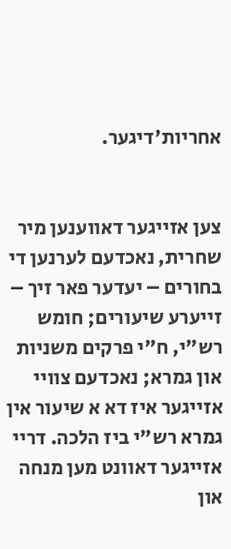אחריות'דיגער.


צען אזייגער דאווענען מיר שחרית, נאכדעם לערנען די בחורים – יעדער פאר זיך – זייערע שיעורים; חומש רש"י, ח"י פרקים משניות און גמרא; נאכדעם צוויי אזייגער איז דא א שיעור אין גמרא רש"י ביז הלכה. דריי אזייגער דאוונט מען מנחה און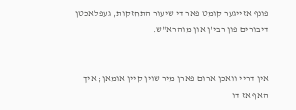פונף אזייגער קומט פאר די שיעור התחזקות, געפלאכטן דיבורים פון רבי'ן און מוהרא"ש.


אין דריי וואכן ארום פארן מיר שוין קיין אומאן; איך האף אז דו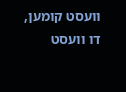וועסט קומען, דו וועסט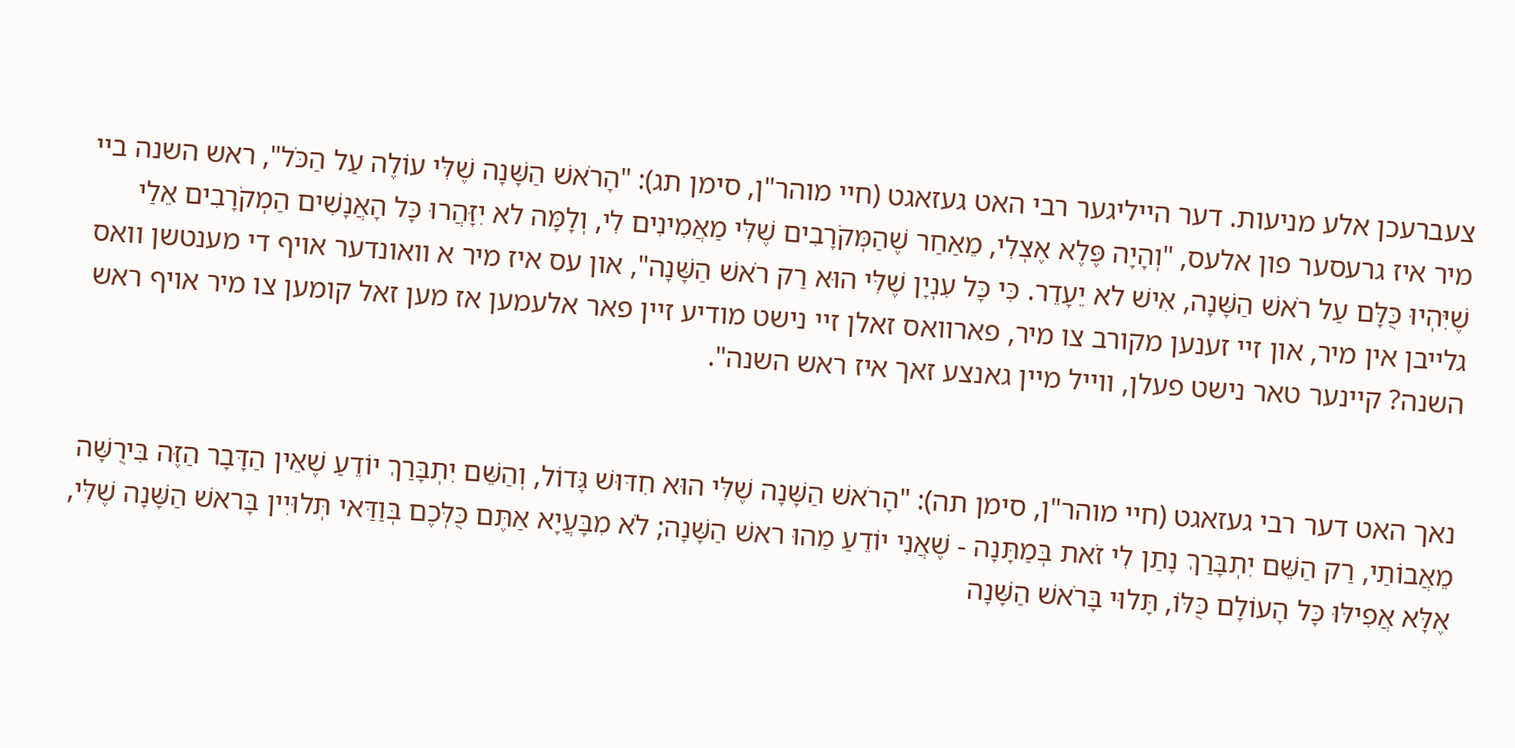צעברעכן אלע מניעות. דער הייליגער רבי האט געזאגט (חיי מוהר"ן, סימן תג): "הָרֹאשׁ הַשָּׁנָה שֶׁלִּי עוֹלֶה עַל הַכֹּל", ראש השנה ביי מיר איז גרעסער פון אלעס, "וְהָיָה פֶּלֶא אֶצְלִי, מֵאַחַר שֶׁהַמְּקֹרָבִים שֶׁלִּי מַאֲמִינִים לִי, וְלָמָּה לא יִזָּהֲרוּ כָּל הָאֲנָשִׁים הַמְקֹרָבִים אֵלַי שֶׁיִּהְיוּ כֻּלָּם עַל רֹאשׁ הַשָּׁנָה, אִישׁ לא יֵעָדֵר. כִּי כָּל עִנְיָן שֶׁלִּי הוּא רַק רֹאשׁ הַשָּׁנָה", און עס איז מיר א וואונדער אויף די מענטשן וואס גלייבן אין מיר, און זיי זענען מקורב צו מיר, פארוואס זאלן זיי נישט מודיע זיין פאר אלעמען אז מען זאל קומען צו מיר אויף ראש השנה? קיינער טאר נישט פעלן, ווייל מיין גאנצע זאך איז ראש השנה".


נאך האט דער רבי געזאגט (חיי מוהר"ן, סימן תה): "הָרֹאשׁ הַשָּׁנָה שֶׁלִּי הוּא חִדּוּשׁ גָּדוֹל, וְהַשֵּׁם יִתְבָּרַךְ יוֹדֵעַ שֶׁאֵין הַדָּבָר הַזֶּה בִּירֻשָּׁה מֵאֲבוֹתַי, רַק הַשֵּׁם יִתְבָּרַךְ נָתַן לִי זֹאת בְּמַתָּנָה - שֶׁאֲנִי יוֹדֵעַ מַהוּ ראשׁ הַשָּׁנָה; לֹא מִבָּעֲיָא אַתֶּם כֻּלְּכֶם בְּוַדַּאי תְּלוּיִין בָּראשׁ הַשָּׁנָה שֶׁלִּי, אֶלָּא אֲפִילּוּ כָּל הָעוֹלָם כֻּלּוֹ, תָּלוּי בָּרֹאשׁ הַשָּׁנָה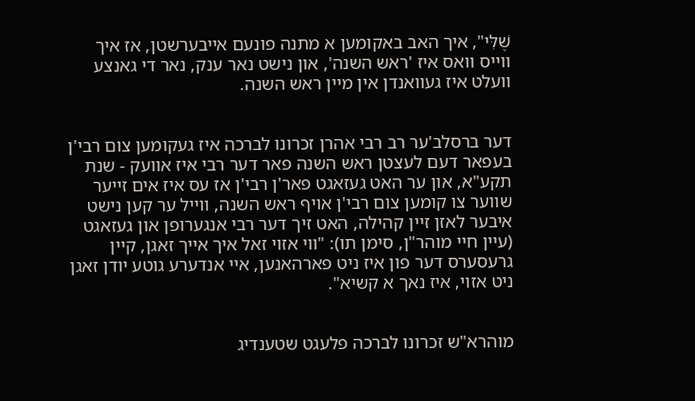שֶׁלִּי", איך האב באקומען א מתנה פונעם אייבערשטן, אז איך ווייס וואס איז 'ראש השנה', און נישט נאר ענק, נאר די גאנצע וועלט איז געוואנדן אין מיין ראש השנה.


דער ברסלב'ער רב רבי אהרן זכרונו לברכה איז געקומען צום רבי'ן בעפאר דעם לעצטן ראש השנה פאר דער רבי איז אוועק - שנת תקע"א, און ער האט געזאגט פאר'ן רבי'ן אז עס איז אים זייער שווער צו קומען צום רבי'ן אויף ראש השנה, ווייל ער קען נישט איבער לאזן זיין קהילה, האט זיך דער רבי אנגערופן און געזאגט (עיין חיי מוהר"ן, סימן תו): "ווי אזוי זאל איך אייך זאגן, קיין גרעסערס דער פון איז ניט פארהאנען, איי אנדערע גוטע יודן זאגן ניט אזוי, איז נאך א קשיא".


מוהרא"ש זכרונו לברכה פלעגט שטענדיג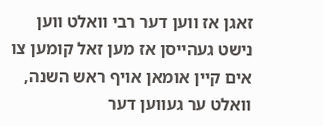זאגן אז ווען דער רבי וואלט ווען נישט געהייסן אז מען זאל קומען צו אים קיין אומאן אויף ראש השנה, וואלט ער געווען דער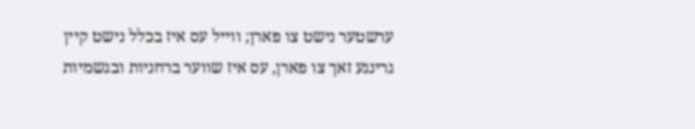ערשטער נישט צו פארן; ווייל עס איז בכלל נישט קיין גרינגע זאך צו פארן, עס איז שווער ברחניות ובגשמיות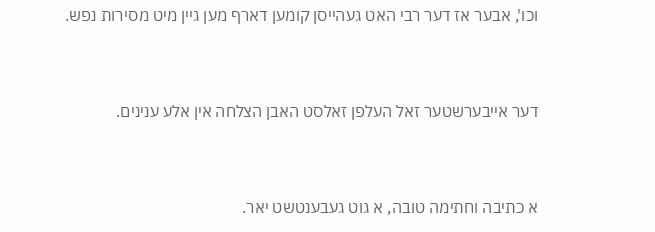וכו', אבער אז דער רבי האט געהייסן קומען דארף מען גיין מיט מסירות נפש.


דער אייבערשטער זאל העלפן זאלסט האבן הצלחה אין אלע ענינים.


א כתיבה וחתימה טובה, א גוט געבענטשט יאר.